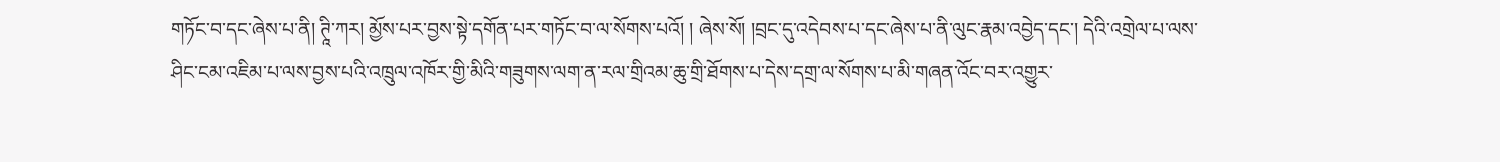གཏོང་བ་དང་ཞེས་པ་ནི། ཊཱི་ཀར། མྱོས་པར་བྱས་སྟེ་དགོན་པར་གཏོང་བ་ལ་སོགས་པའོ། ། ཞེས་སོ། །བྲང་དུ་འདེབས་པ་དང་ཞེས་པ་ནི་ལུང་རྣམ་འབྱེད་དང་། དེའི་འགྲེལ་པ་ལས་ཤིང་ངམ་འཇིམ་པ་ལས་བྱས་པའི་འཁྲུལ་འཁོར་གྱི་མིའི་གཟུགས་ལག་ན་རལ་གྲིའམ་ཆུ་གྲི་ཐོགས་པ་དེས་དགྲ་ལ་སོགས་པ་མི་གཞན་འོང་བར་འགྱུར་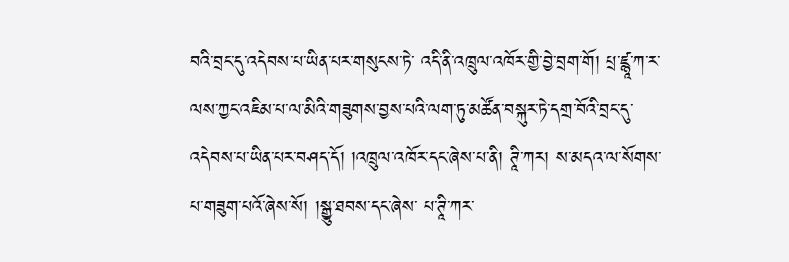བའི་བྲང་དུ་འདེབས་པ་ཡིན་པར་གསུངས་ཏེ་ འདི་ནི་འཁྲུལ་འཁོར་གྱི་བྱེ་བྲག་གོ། པྲ་ཛྙཱ་ཀ་ར་ལས་ཀྱང་འཇིམ་པ་ལ་མིའི་གཟུགས་བྱས་པའི་ལག་ཏུ་མཚོན་བསྐུར་ཏེ་དགྲ་བོའི་བྲང་དུ་འདེབས་པ་ཡིན་པར་བཤད་དོ། །འཁྲུལ་འཁོར་དང་ཞེས་པ་ནི། ཊཱི་ཀར། ས་མདའ་ལ་སོགས་པ་གཟུག་པའོ་ཞེས་སོ། །སྒྱུ་ཐབས་དང་ཞེས་ པ་ཊཱི་ཀར་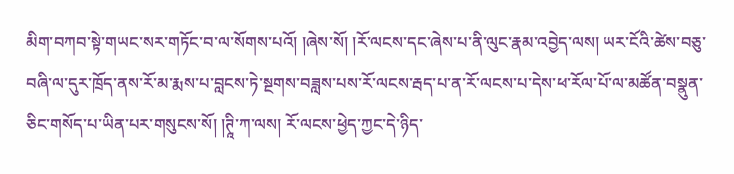མིག་བཀབ་སྟེ་གཡང་སར་གཏོང་བ་ལ་སོགས་པའོ། །ཞེས་སོ། །རོ་ལངས་དང་ཞེས་པ་ནི་ལུང་རྣམ་འབྱེད་ལས། ཡར་ངོའི་ཚེས་བཅུ་བཞི་ལ་དུར་ཁྲོད་ནས་རོ་མ་རྨས་པ་བླངས་ཏེ་སྔགས་བཟླས་པས་རོ་ལངས་རྦད་པ་ན་རོ་ལངས་པ་དེས་ཕ་རོལ་པོ་ལ་མཚོན་བསྣུན་ ཅིང་གསོད་པ་ཡིན་པར་གསུངས་སོ། །ཊཱི་ཀ་ལས། རོ་ལངས་ཕྱེད་ཀྱང་དེ་ཉིད་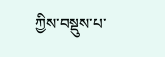ཀྱིས་བསྡུས་པ་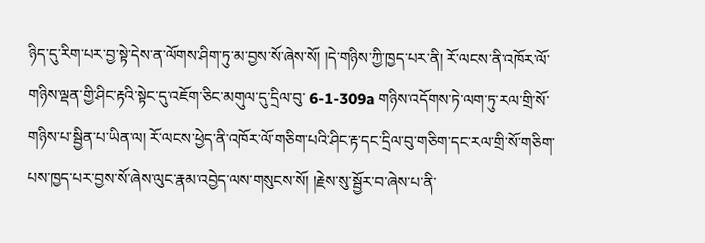ཉིད་དུ་རིག་པར་བྱ་སྟེ་དེས་ན་ལོགས་ཤིག་ཏུ་མ་བྱས་སོ་ཞེས་སོ། །དེ་གཉིས་ཀྱི་ཁྱད་པར་ནི། རོ་ལངས་ནི་འཁོར་ལོ་གཉིས་ལྡན་གྱི་ཤིང་རྟའི་སྟེང་དུ་འཇོག་ཅིང་མགུལ་དུ་དྲིལ་བུ་ 6-1-309a གཉིས་འདོགས་ཏེ་ལག་ཏུ་རལ་གྲི་སོ་གཉིས་པ་སྦྱིན་པ་ཡིན་ལ། རོ་ལངས་ཕྱེད་ནི་འཁོར་ལོ་གཅིག་པའི་ཤིང་རྟ་དང་དྲིལ་བུ་གཅིག་དང་རལ་གྲི་སོ་གཅིག་པས་ཁྱད་པར་བྱས་སོ་ཞེས་ལུང་རྣམ་འབྱེད་ལས་གསུངས་སོ། །རྗེས་སུ་སྦྱོར་བ་ཞེས་པ་ནི་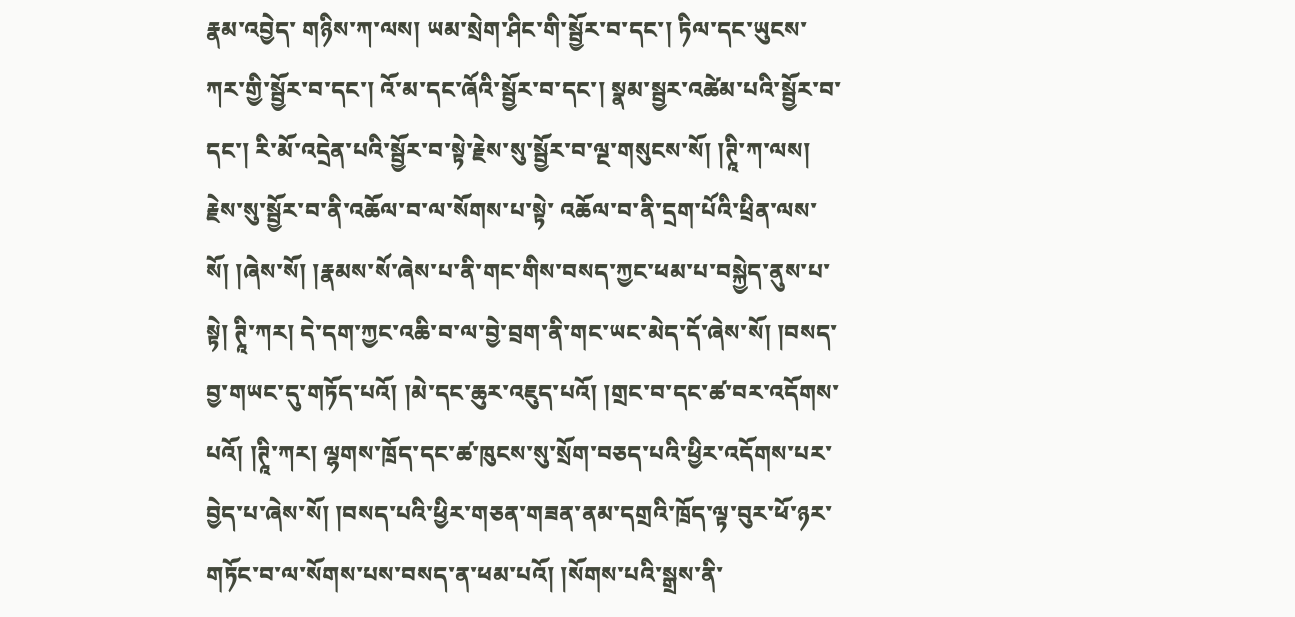རྣམ་འབྱེད་ གཉིས་ཀ་ལས། ཡམ་སྲེག་ཤིང་གི་སྦྱོར་བ་དང་། ཏིལ་དང་ཡུངས་ཀར་གྱི་སྦྱོར་བ་དང་། འོ་མ་དང་ཞོའི་སྦྱོར་བ་དང་། སྣམ་སྦྱར་འཚེམ་པའི་སྦྱོར་བ་དང་། རི་མོ་འདྲེན་པའི་སྦྱོར་བ་སྟེ་རྗེས་སུ་སྦྱོར་བ་ལྔ་གསུངས་སོ། །ཊཱི་ཀ་ལས། རྗེས་སུ་སྦྱོར་བ་ནི་འཆོལ་བ་ལ་སོགས་པ་སྟེ་ འཆོལ་བ་ནི་དྲག་པོའི་ཕྲིན་ལས་སོ། །ཞེས་སོ། །རྣམས་སོ་ཞེས་པ་ནི་གང་གིས་བསད་ཀྱང་ཕམ་པ་བསྐྱེད་ནུས་པ་སྟེ། ཊཱི་ཀར། དེ་དག་ཀྱང་འཆི་བ་ལ་བྱེ་བྲག་ནི་གང་ཡང་མེད་དོ་ཞེས་སོ། །བསད་བྱ་གཡང་དུ་གཏོད་པའོ། །མེ་དང་ཆུར་འཇུད་པའོ། །གྲང་བ་དང་ཚ་བར་འདོགས་ པའོ། །ཊཱི་ཀར། ལྷགས་ཁྲོད་དང་ཚ་ཁུངས་སུ་སྲོག་བཅད་པའི་ཕྱིར་འདོགས་པར་བྱེད་པ་ཞེས་སོ། །བསད་པའི་ཕྱིར་གཅན་གཟན་ནམ་དགྲའི་ཁྲོད་ལྟ་བུར་ཕོ་ཉར་གཏོང་བ་ལ་སོགས་པས་བསད་ན་ཕམ་པའོ། །སོགས་པའི་སྒྲས་ནི་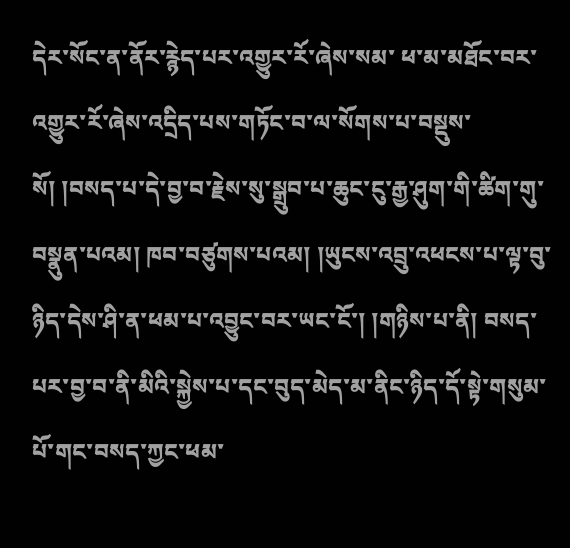དེར་སོང་ན་ནོར་རྙེད་པར་འགྱུར་རོ་ཞེས་སམ་ ཕ་མ་མཐོང་བར་འགྱུར་རོ་ཞེས་འདྲིད་པས་གཏོང་བ་ལ་སོགས་པ་བསྡུས་སོ། །བསད་པ་དེ་བྱ་བ་རྗེས་སུ་སྒྲུབ་པ་ཆུང་ངུ་རྒྱ་ཤུག་གི་ཚིག་གུ་བསྣུན་པའམ། ཁབ་བཙུགས་པའམ། །ཡུངས་འབྲུ་འཕངས་པ་ལྟ་བུ་ཉིད་དེས་ཤི་ན་ཕམ་པ་འབྱུང་བར་ཡང་ངོ་། །གཉིས་པ་ནི། བསད་ པར་བྱ་བ་ནི་མིའི་སྐྱེས་པ་དང་བུད་མེད་མ་ནིང་ཉིད་དོ་སྟེ་གསུམ་པོ་གང་བསད་ཀྱང་ཕམ་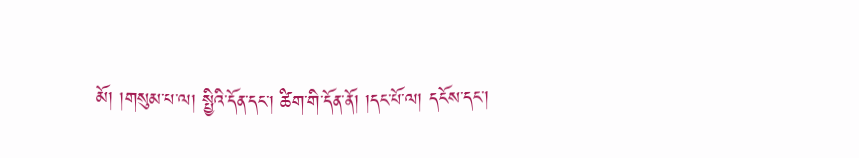མོ། །གསུམ་པ་ལ། སྤྱིའི་དོན་དང་། ཚིག་གི་དོན་ནོ། །དང་པོ་ལ། དངོས་དང་།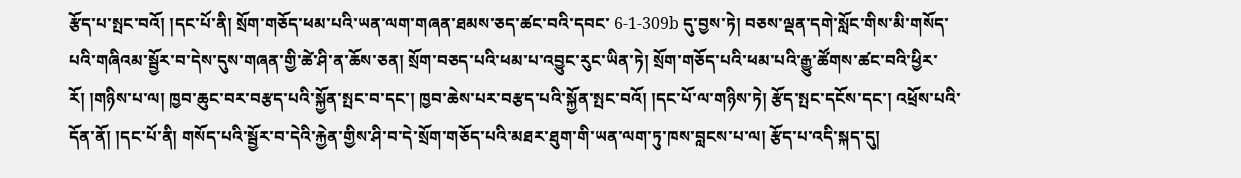རྩོད་པ་སྤང་བའོ། །དང་པོ་ནི། སྲོག་གཅོད་ཕམ་པའི་ཡན་ལག་གཞན་ཐམས་ཅད་ཚང་བའི་དབང་ 6-1-309b དུ་བྱས་ཏེ། བཅས་ལྡན་དགེ་སློང་གིས་མི་གསོད་པའི་གཞིའམ་སྦྱོར་བ་དེས་དུས་གཞན་གྱི་ཚེ་ཤི་ན་ཆོས་ཅན། སྲོག་བཅད་པའི་ཕམ་པ་འབྱུང་རུང་ཡིན་ཏེ། སྲོག་གཅོད་པའི་ཕམ་པའི་རྒྱུ་ཚོགས་ཚང་བའི་ཕྱིར་རོ། །གཉིས་པ་ལ། ཁྱབ་ཆུང་བར་བརྩད་པའི་སྐྱོན་སྤང་བ་དང་། ཁྱབ་ཆེས་པར་བརྩད་པའི་སྐྱོན་སྤང་བའོ། །དང་པོ་ལ་གཉིས་ཏེ། རྩོད་སྤང་དངོས་དང་། འཕྲོས་པའི་དོན་ནོ། །དང་པོ་ནི། གསོད་པའི་སྦྱོར་བ་དེའི་རྐྱེན་གྱིས་ཤི་བ་དེ་སྲོག་གཅོད་པའི་མཐར་ཐུག་གི་ཡན་ལག་ཏུ་ཁས་བླངས་པ་ལ། རྩོད་པ་འདི་སྐད་དུ།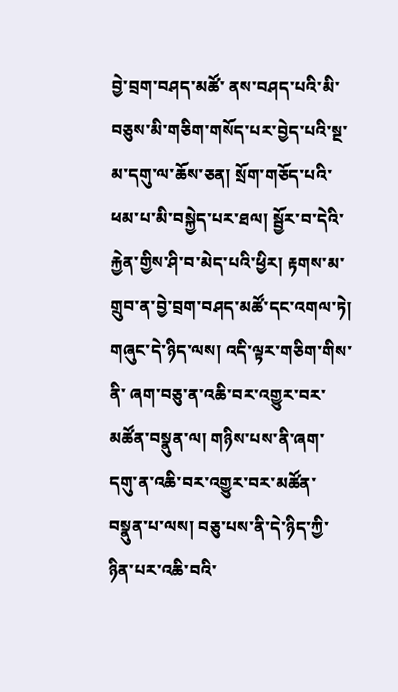བྱེ་བྲག་བཤད་མཚོ་ ནས་བཤད་པའི་མི་བཅུས་མི་གཅིག་གསོད་པར་བྱེད་པའི་སྔ་མ་དགུ་ལ་ཆོས་ཅན། སྲོག་གཅོད་པའི་ཕམ་པ་མི་བསྐྱེད་པར་ཐལ། སྦྱོར་བ་དེའི་རྐྱེན་གྱིས་ཤི་བ་མེད་པའི་ཕྱིར། རྟགས་མ་གྲུབ་ན་བྱེ་བྲག་བཤད་མཚོ་དང་འགལ་ཏེ། གཞུང་དེ་ཉིད་ལས། འདི་ལྟར་གཅིག་གིས་ནི་ ཞག་བཅུ་ན་འཆི་བར་འགྱུར་བར་མཚོན་བསྣུན་ལ། གཉིས་པས་ནི་ཞག་དགུ་ན་འཆི་བར་འགྱུར་བར་མཚོན་བསྣུན་པ་ལས། བཅུ་པས་ནི་དེ་ཉིད་ཀྱི་ཉིན་པར་འཆི་བའི་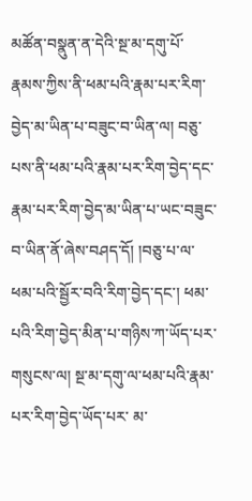མཚོན་བསྣུན་ན་དེའི་སྔ་མ་དགུ་པོ་རྣམས་ཀྱིས་ནི་ཕམ་པའི་རྣམ་པར་རིག་བྱེད་མ་ཡིན་པ་བཟུང་བ་ཡིན་ལ། བཅུ་པས་ནི་ཕམ་པའི་རྣམ་པར་རིག་བྱེད་དང་རྣམ་པར་རིག་བྱེད་མ་ཡིན་པ་ཡང་བཟུང་བ་ཡིན་ནོ་ཞེས་བཤད་དོ། །བཅུ་པ་ལ་ཕམ་པའི་སྦྱོར་བའི་རིག་བྱེད་དང་། ཕམ་པའི་རིག་བྱེད་མིན་པ་གཉིས་ཀ་ཡོད་པར་གསུངས་ལ། སྔ་མ་དགུ་ལ་ཕམ་པའི་རྣམ་པར་རིག་བྱེད་ཡོད་པར་ མ་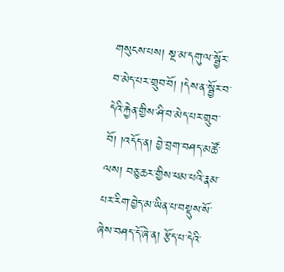གསུངས་པས། སྔ་མ་དགུ་ལ་སྦྱོར་བ་མེད་པར་གྲུབ་བོ། །དེས་ན་སྦྱོར་བ་དེའི་རྐྱེན་གྱིས་ཤི་བ་མེད་པར་གྲུབ་བོ། །འདོད་ན། བྱེ་བྲག་བཤད་མཚོ་ལས། བཅུ་ཆར་གྱིས་ཕམ་པའི་རྣམ་པར་རིག་བྱེད་མ་ཡིན་པ་བསྡུས་སོ་ཞེས་བཤད་དོ་ཞེ་ན། རྩོད་པ་དེའི་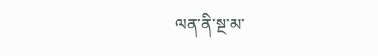ལན་ནི་སྔ་མ་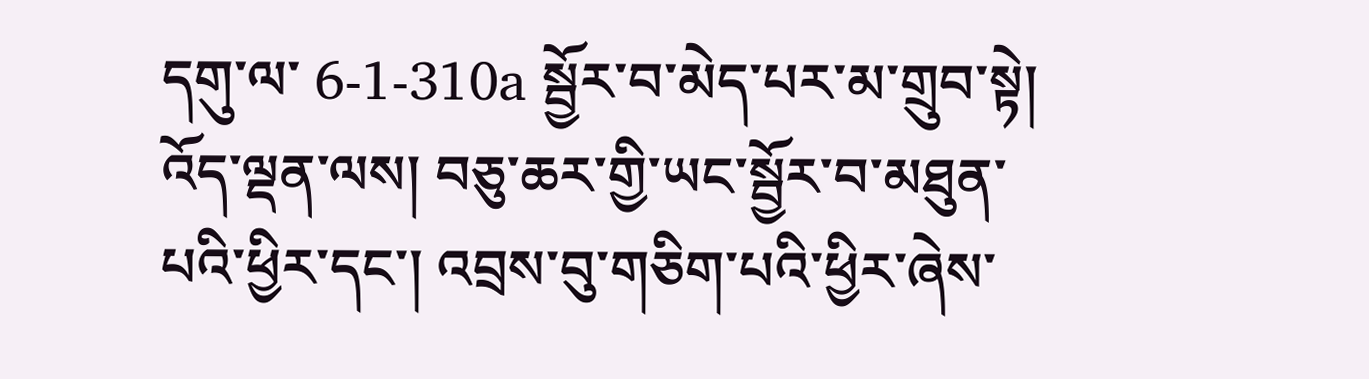དགུ་ལ་ 6-1-310a སྦྱོར་བ་མེད་པར་མ་གྲུབ་སྟེ། འོད་ལྡན་ལས། བཅུ་ཆར་གྱི་ཡང་སྦྱོར་བ་མཐུན་པའི་ཕྱིར་དང་། འབྲས་བུ་གཅིག་པའི་ཕྱིར་ཞེས་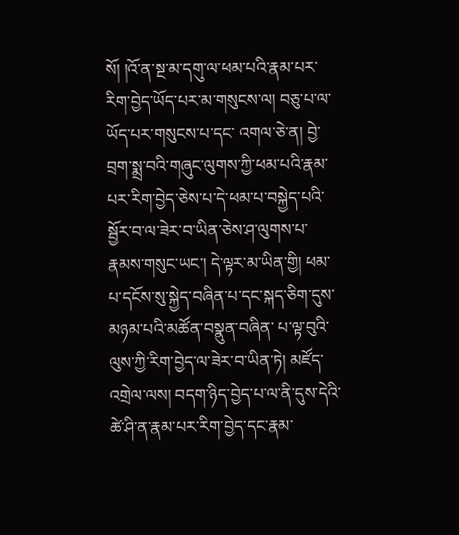སོ། །འོ་ན་སྔ་མ་དགུ་ལ་ཕམ་པའི་རྣམ་པར་རིག་བྱེད་ཡོད་པར་མ་གསུངས་ལ། བཅུ་པ་ལ་ཡོད་པར་གསུངས་པ་དང་ འགལ་ཅེ་ན། བྱེ་བྲག་སྨྲ་བའི་གཞུང་ལུགས་ཀྱི་ཕམ་པའི་རྣམ་པར་རིག་བྱེད་ཅེས་པ་དེ་ཕམ་པ་བསྐྱེད་པའི་སྦྱོར་བ་ལ་ཟེར་བ་ཡིན་ཅེས་ཤ་ལུགས་པ་རྣམས་གསུང་ཡང་། དེ་ལྟར་མ་ཡིན་གྱི། ཕམ་པ་དངོས་སུ་སྐྱེད་བཞིན་པ་དང་སྐད་ཅིག་དུས་མཉམ་པའི་མཚོན་བསྣུན་བཞིན་ པ་ལྟ་བུའི་ལུས་ཀྱི་རིག་བྱེད་ལ་ཟེར་བ་ཡིན་ཏེ། མཛོད་འགྲེལ་ལས། བདག་ཉིད་བྱེད་པ་ལ་ནི་དུས་དེའི་ཚེ་ཤི་ན་རྣམ་པར་རིག་བྱེད་དང་རྣམ་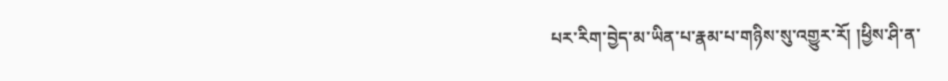པར་རིག་བྱེད་མ་ཡིན་པ་རྣམ་པ་གཉིས་སུ་འགྱུར་རོ། །ཕྱིས་ཤི་ན་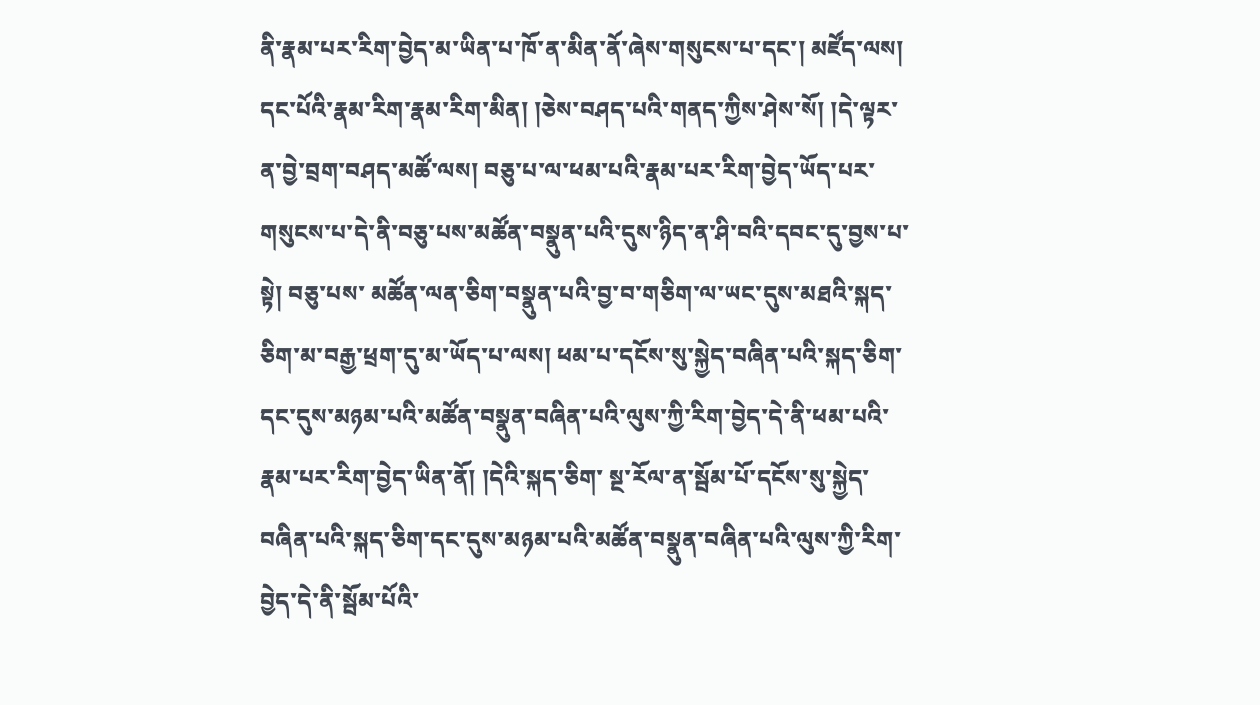ནི་རྣམ་པར་རིག་བྱེད་མ་ཡིན་པ་ཁོ་ན་མིན་ནོ་ཞེས་གསུངས་པ་དང་། མཛོད་ལས། དང་པོའི་རྣམ་རིག་རྣམ་རིག་མིན། །ཅེས་བཤད་པའི་གནད་ཀྱིས་ཤེས་སོ། །དེ་ལྟར་ན་བྱེ་བྲག་བཤད་མཚོ་ལས། བཅུ་པ་ལ་ཕམ་པའི་རྣམ་པར་རིག་བྱེད་ཡོད་པར་གསུངས་པ་དེ་ནི་བཅུ་པས་མཚོན་བསྣུན་པའི་དུས་ཉིད་ན་ཤི་བའི་དབང་དུ་བྱས་པ་སྟེ། བཅུ་པས་ མཚོན་ལན་ཅིག་བསྣུན་པའི་བྱ་བ་གཅིག་ལ་ཡང་དུས་མཐའི་སྐད་ཅིག་མ་བརྒྱ་ཕྲག་དུ་མ་ཡོད་པ་ལས། ཕམ་པ་དངོས་སུ་སྐྱེད་བཞིན་པའི་སྐད་ཅིག་དང་དུས་མཉམ་པའི་མཚོན་བསྣུན་བཞིན་པའི་ལུས་ཀྱི་རིག་བྱེད་དེ་ནི་ཕམ་པའི་རྣམ་པར་རིག་བྱེད་ཡིན་ནོ། །དེའི་སྐད་ཅིག་ སྔ་རོལ་ན་སྦོམ་པོ་དངོས་སུ་སྐྱེད་བཞིན་པའི་སྐད་ཅིག་དང་དུས་མཉམ་པའི་མཚོན་བསྣུན་བཞིན་པའི་ལུས་ཀྱི་རིག་བྱེད་དེ་ནི་སྦོམ་པོའི་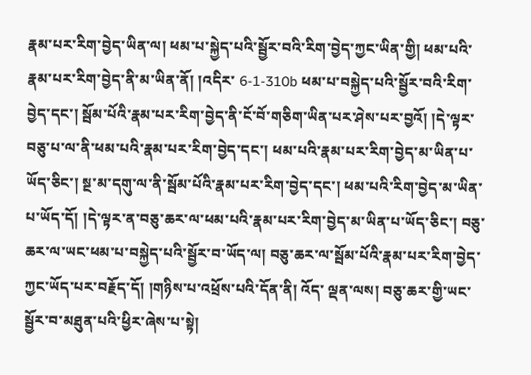རྣམ་པར་རིག་བྱེད་ཡིན་ལ། ཕམ་པ་སྐྱེད་པའི་སྦྱོར་བའི་རིག་བྱེད་ཀྱང་ཡིན་གྱི། ཕམ་པའི་རྣམ་པར་རིག་བྱེད་ནི་མ་ཡིན་ནོ། །འདིར་ 6-1-310b ཕམ་པ་བསྐྱེད་པའི་སྦྱོར་བའི་རིག་བྱེད་དང་། སྦོམ་པོའི་རྣམ་པར་རིག་བྱེད་ནི་ངོ་བོ་གཅིག་ཡིན་པར་ཤེས་པར་བྱའོ། །དེ་ལྟར་བཅུ་པ་ལ་ནི་ཕམ་པའི་རྣམ་པར་རིག་བྱེད་དང་། ཕམ་པའི་རྣམ་པར་རིག་བྱེད་མ་ཡིན་པ་ཡོད་ཅིང་། སྔ་མ་དགུ་ལ་ནི་སྦོམ་པོའི་རྣམ་པར་རིག་བྱེད་དང་། ཕམ་པའི་རིག་བྱེད་མ་ཡིན་པ་ཡོད་དོ། །དེ་ལྟར་ན་བཅུ་ཆར་ལ་ཕམ་པའི་རྣམ་པར་རིག་བྱེད་མ་ཡིན་པ་ཡོད་ཅིང་། བཅུ་ཆར་ལ་ཡང་ཕམ་པ་བསྐྱེད་པའི་སྦྱོར་བ་ཡོད་ལ། བཅུ་ཆར་ལ་སྦོམ་པོའི་རྣམ་པར་རིག་བྱེད་ཀྱང་ཡོད་པར་བརྗོད་དོ། །གཉིས་པ་འཕྲོས་པའི་དོན་ནི། འོད་ ལྡན་ལས། བཅུ་ཆར་གྱི་ཡང་སྦྱོར་བ་མཐུན་པའི་ཕྱིར་ཞེས་པ་སྟེ།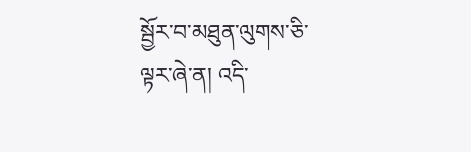སྦྱོར་བ་མཐུན་ལུགས་ཅི་ལྟར་ཞེ་ན། འདི་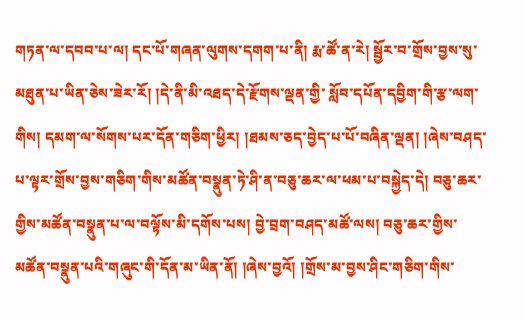གཏན་ལ་དབབ་པ་ལ། དང་པོ་གཞན་ལུགས་དགག་པ་ནི། རྨ་ཚོ་ན་རེ། སྦྱོར་བ་གྲོས་བྱས་སུ་མཐུན་པ་ཡིན་ཅེས་ཟེར་རོ། །དེ་ནི་མི་འཐད་དེ་རྫོགས་ལྡན་གྱི་ སློབ་དཔོན་དབྱིག་གི་རྩ་ལག་གིས། དམག་ལ་སོགས་པར་དོན་གཅིག་ཕྱིར། །ཐམས་ཅད་བྱེད་པ་པོ་བཞིན་ལྡན། །ཞེས་བཤད་པ་ལྟར་གྲོས་བྱས་གཅིག་གིས་མཚོན་བསྣུན་ཏེ་ཤི་ན་བཅུ་ཆར་ལ་ཕམ་པ་བསྐྱེད་དེ། བཅུ་ཆར་གྱིས་མཚོན་བསྣུན་པ་ལ་བལྟོས་མི་དགོས་པས། བྱེ་བྲག་བཤད་མཚོ་ལས། བཅུ་ཆར་གྱིས་མཚོན་བསྣུན་པའི་གཞུང་གི་དོན་མ་ཡིན་ནོ། །ཞེས་བྱའོ། །གྲོས་མ་བྱས་ཤིང་གཅིག་གིས་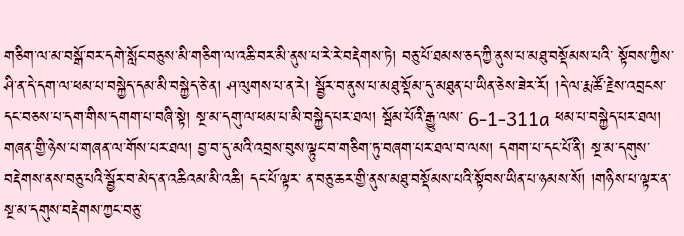གཅིག་ལ་མ་བསྒོ་བར་དགེ་སློང་བཅུས་མི་གཅིག་ལ་འཆི་བར་མི་ནུས་པ་རེ་རེ་བརྡེགས་ཏེ། བཅུ་པོ་ཐམས་ཅད་ཀྱི་ནུས་པ་མཐུ་བསྡོམས་པའི་ སྟོབས་ཀྱིས་ཤི་ན་དེ་དག་ལ་ཕམ་པ་བསྐྱེད་དམ་མི་བསྐྱེད་ཅེ་ན། ཤ་ལུགས་པ་ན་རེ། སྦྱོར་བ་ནུས་པ་མཐུ་སྡོམ་དུ་མཐུན་པ་ཡིན་ཅེས་ཟེར་རོ། །དེ་ལ་རྨ་ཚོ་རྗེས་འབྲངས་དང་བཅས་པ་དག་གིས་དགག་པ་བཞི་སྟེ། སྔ་མ་དགུ་ལ་ཕམ་པ་མི་བསྐྱེད་པར་ཐལ། སྦོམ་པོའི་རྒྱུ་ལས་ 6-1-311a ཕམ་པ་བསྐྱེད་པར་ཐལ། གཞན་གྱི་ཉེས་པ་གཞན་ལ་གོས་པར་ཐལ། བྱ་བ་དུ་མའི་འབྲས་བུས་ལྟུང་བ་གཅིག་ཏུ་བཞག་པར་ཐལ་བ་ལས། དགག་པ་དང་པོ་ནི། སྔ་མ་དགུས་བརྡེགས་ནས་བཅུ་པའི་སྦྱོར་བ་མེད་ན་འཆིའམ་མི་འཆི། དང་པོ་ལྟར་ ན་བཅུ་ཆར་གྱི་ནུས་མཐུ་བསྡོམས་པའི་སྟོབས་ཡིན་པ་ཉམས་སོ། །གཉིས་པ་ལྟར་ན་སྔ་མ་དགུས་བརྡེགས་ཀྱང་བཅུ་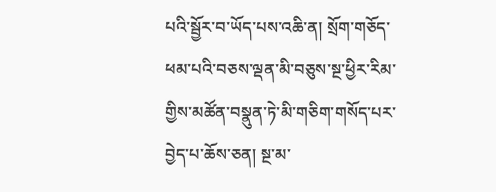པའི་སྦྱོར་བ་ཡོད་པས་འཆི་ན། སྲོག་གཅོད་ཕམ་པའི་བཅས་ལྡན་མི་བཅུས་སྔ་ཕྱིར་རིམ་གྱིས་མཚོན་བསྣུན་ཏེ་མི་གཅིག་གསོད་པར་བྱེད་པ་ཆོས་ཅན། སྔ་མ་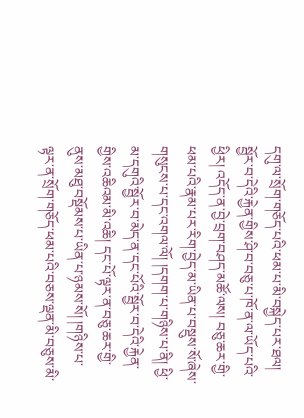དགུ་ལ་སྲོག་གཅོད་པའི་ཕམ་པ་མི་བསྐྱེད་པར་ཐལ། སྦྱོར་བ་དེའི་རྐྱེན་གྱིས་ཤི་བ་བཅུ་པ་ཁོ་ན་ལ་ཡོད་པའི་ཕྱིར། འདོད་ན་བྱེ་བྲག་བཤད་མཚོ་ལས། བཅུ་ཆར་གྱི་ཕམ་པའི་རྣམ་པར་རིག་བྱེད་མ་ཡིན་པ་བསྡུས་སོ་ཞེས་གསུངས་པ་དང་འགལ་ལོ། །དགག་པ་གཉིས་པ་ནི། ཕྱི་ མ་དགུའི་སྦྱོར་བ་མེད་ན་དང་པོའི་སྦྱོར་བ་དེའི་རྐྱེན་གྱིས་འཆིའམ་མི་འཆི། དང་པོ་ལྟར་ན་བཅུ་ཆར་གྱི་ནུས་མཐུ་བསྡོམས་པ་ཡིན་པ་ཉམས་སོ། །གཉིས་པ་ལྟར་ན་སྲོག་གཅོད་ཕམ་པའི་བཅས་ལྡན་མི་བཅུས་མི་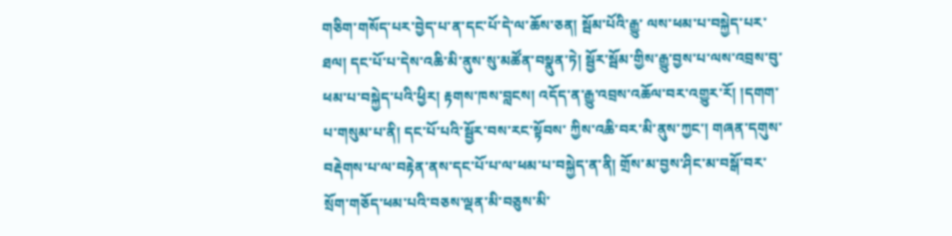གཅིག་གསོད་པར་བྱེད་པ་ན་དང་པོ་དེ་ལ་ཆོས་ཅན། སྦོམ་པོའི་རྒྱུ་ ལས་ཕམ་པ་བསྐྱེད་པར་ཐལ། དང་པོ་པ་དེས་འཆི་མི་ནུས་སུ་མཚོན་བསྣུན་ཏེ། སྦྱོར་སྦོམ་གྱིས་རྒྱུ་བྱས་པ་ལས་འབྲས་བུ་ཕམ་པ་བསྐྱེད་པའི་ཕྱིར། རྟགས་ཁས་བླངས། འདོད་ན་རྒྱུ་འབྲས་འཆོལ་བར་འགྱུར་རོ། །དགག་པ་གསུམ་པ་ནི། དང་པོ་པའི་སྦྱོར་བས་རང་སྟོབས་ ཀྱིས་འཆི་བར་མི་ནུས་ཀྱང་། གཞན་དགུས་བརྡེགས་པ་ལ་བརྟེན་ནས་དང་པོ་པ་ལ་ཕམ་པ་བསྐྱེད་ན་ནི། གྲོས་མ་བྱས་ཤིང་མ་བསྒོ་བར་སྲོག་གཅོད་ཕམ་པའི་བཅས་ལྡན་མི་བཅུས་མི་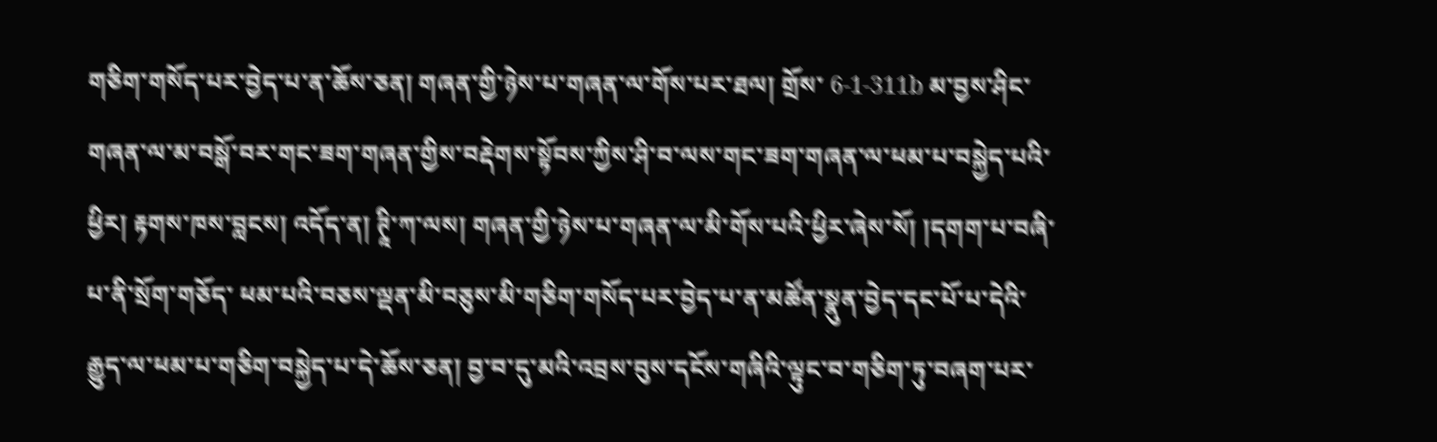གཅིག་གསོད་པར་བྱེད་པ་ན་ཆོས་ཅན། གཞན་གྱི་ཉེས་པ་གཞན་ལ་གོས་པར་ཐལ། གྲོས་ 6-1-311b མ་བྱས་ཤིང་གཞན་ལ་མ་བསྒོ་བར་གང་ཟག་གཞན་གྱིས་བརྡེགས་སྟོབས་ཀྱིས་ཤི་བ་ལས་གང་ཟག་གཞན་ལ་ཕམ་པ་བསྐྱེད་པའི་ཕྱིར། རྟགས་ཁས་བླངས། འདོད་ན། ཊཱི་ཀ་ལས། གཞན་གྱི་ཉེས་པ་གཞན་ལ་མི་གོས་པའི་ཕྱིར་ཞེས་སོ། །དགག་པ་བཞི་པ་ནི་སྲོག་གཅོད་ ཕམ་པའི་བཅས་ལྡན་མི་བཅུས་མི་གཅིག་གསོད་པར་བྱེད་པ་ན་མཚོན་སྣུན་བྱེད་དང་པོ་པ་དེའི་རྒྱུད་ལ་ཕམ་པ་གཅིག་བསྐྱེད་པ་དེ་ཆོས་ཅན། བྱ་བ་དུ་མའི་འབྲས་བུས་དངོས་གཞིའི་ལྟུང་བ་གཅིག་ཏུ་བཞག་པར་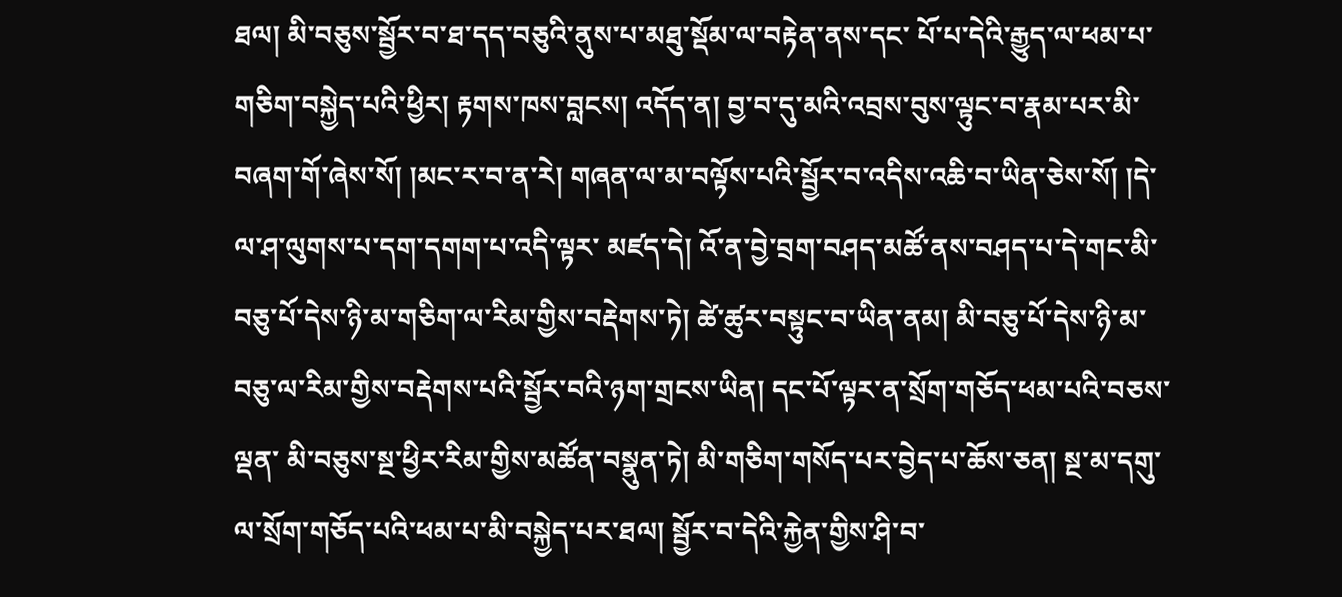ཐལ། མི་བཅུས་སྦྱོར་བ་ཐ་དད་བཅུའི་ནུས་པ་མཐུ་སྡོམ་ལ་བརྟེན་ནས་དང་ པོ་པ་དེའི་རྒྱུད་ལ་ཕམ་པ་གཅིག་བསྐྱེད་པའི་ཕྱིར། རྟགས་ཁས་བླངས། འདོད་ན། བྱ་བ་དུ་མའི་འབྲས་བུས་ལྟུང་བ་རྣམ་པར་མི་བཞག་གོ་ཞེས་སོ། །མང་ར་བ་ན་རེ། གཞན་ལ་མ་བལྟོས་པའི་སྦྱོར་བ་འདིས་འཆི་བ་ཡིན་ཅེས་སོ། །དེ་ལ་ཤ་ལུགས་པ་དག་དགག་པ་འདི་ལྟར་ མཛད་དེ། འོ་ན་བྱེ་བྲག་བཤད་མཚོ་ནས་བཤད་པ་དེ་གང་མི་བཅུ་པོ་དེས་ཉི་མ་གཅིག་ལ་རིམ་གྱིས་བརྡེགས་ཏེ། ཚེ་ཚུར་བསྟུང་བ་ཡིན་ནམ། མི་བཅུ་པོ་དེས་ཉི་མ་བཅུ་ལ་རིམ་གྱིས་བརྡེགས་པའི་སྦྱོར་བའི་ཉག་གྲངས་ཡིན། དང་པོ་ལྟར་ན་སྲོག་གཅོད་ཕམ་པའི་བཅས་ལྡན་ མི་བཅུས་སྔ་ཕྱིར་རིམ་གྱིས་མཚོན་བསྣུན་ཏེ། མི་གཅིག་གསོད་པར་བྱེད་པ་ཆོས་ཅན། སྔ་མ་དགུ་ལ་སྲོག་གཅོད་པའི་ཕམ་པ་མི་བསྐྱེད་པར་ཐལ། སྦྱོར་བ་དེའི་རྐྱེན་གྱིས་ཤི་བ་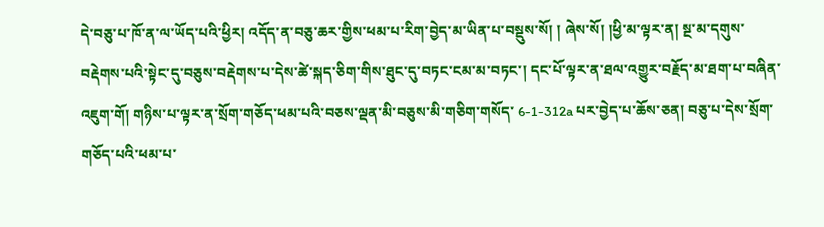དེ་བཅུ་པ་ཁོ་ན་ལ་ཡོད་པའི་ཕྱིར། འདོད་ན་བཅུ་ཆར་གྱིས་ཕམ་པ་རིག་བྱེད་མ་ཡིན་པ་བསྡུས་སོ། ། ཞེས་སོ། །ཕྱི་མ་ལྟར་ན། སྔ་མ་དགུས་བརྡེགས་པའི་སྟེང་དུ་བཅུས་བརྡེགས་པ་དེས་ཚེ་སྐད་ཅིག་གིས་ཐུང་དུ་བཏང་ངམ་མ་བཏང་། དང་པོ་ལྟར་ན་ཐལ་འགྱུར་བརྗོད་མ་ཐག་པ་བཞིན་འཇུག་གོ། གཉིས་པ་ལྟར་ན་སྲོག་གཅོད་ཕམ་པའི་བཅས་ལྡན་མི་བཅུས་མི་གཅིག་གསོད་ 6-1-312a པར་བྱེད་པ་ཆོས་ཅན། བཅུ་པ་དེས་སྲོག་གཅོད་པའི་ཕམ་པ་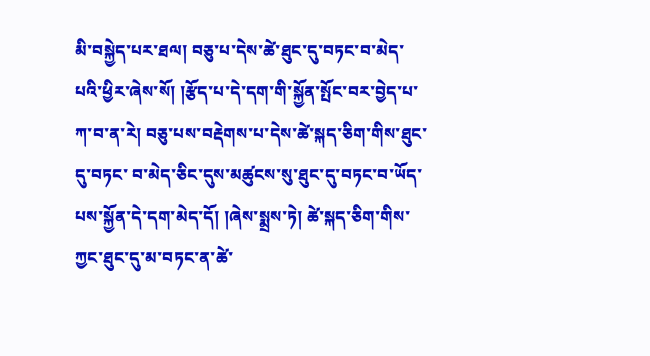མི་བསྐྱེད་པར་ཐལ། བཅུ་པ་དེས་ཚེ་ཐུང་དུ་བཏང་བ་མེད་པའི་ཕྱིར་ཞེས་སོ། །རྩོད་པ་དེ་དག་གི་སྐྱོན་སྤོང་བར་བྱེད་པ་ཀ་བ་ན་རེ། བཅུ་པས་བརྡེགས་པ་དེས་ཚེ་སྐད་ཅིག་གིས་ཐུང་དུ་བཏང་ བ་མེད་ཅིང་དུས་མཚུངས་སུ་ཐུང་དུ་བཏང་བ་ཡོད་པས་སྐྱོན་དེ་དག་མེད་དོ། །ཞེས་སྨྲས་ཏེ། ཚེ་སྐད་ཅིག་གིས་ཀྱང་ཐུང་དུ་མ་བཏང་ན་ཚེ་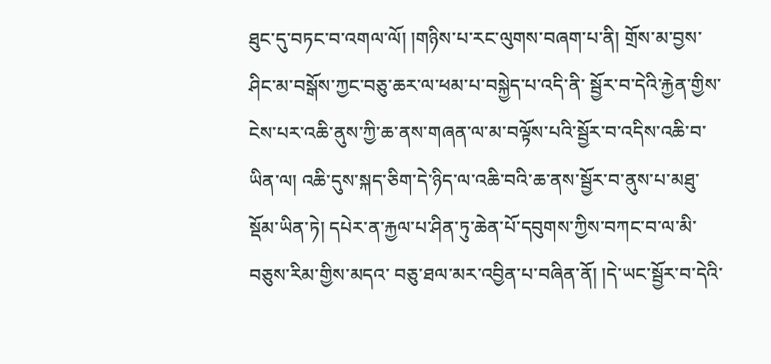ཐུང་དུ་བཏང་བ་འགལ་ལོ། །གཉིས་པ་རང་ལུགས་བཞག་པ་ནི། གྲོས་མ་བྱས་ཤིང་མ་བསྒོས་ཀྱང་བཅུ་ཆར་ལ་ཕམ་པ་བསྐྱེད་པ་འདི་ནི་ སྦྱོར་བ་དེའི་རྐྱེན་གྱིས་ངེས་པར་འཆི་ནུས་ཀྱི་ཆ་ནས་གཞན་ལ་མ་བལྟོས་པའི་སྦྱོར་བ་འདིས་འཆི་བ་ཡིན་ལ། འཆི་དུས་སྐད་ཅིག་དེ་ཉིད་ལ་འཆི་བའི་ཆ་ནས་སྦྱོར་བ་ནུས་པ་མཐུ་སྡོམ་ཡིན་ཏེ། དཔེར་ན་རྐྱལ་པ་ཤིན་ཏུ་ཆེན་པོ་དབུགས་ཀྱིས་བཀང་བ་ལ་མི་བཅུས་རིམ་གྱིས་མདའ་ བཅུ་ཐལ་མར་འབྱིན་པ་བཞིན་ནོ། །དེ་ཡང་སྦྱོར་བ་དེའི་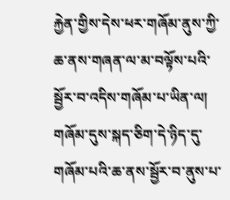རྐྱེན་གྱིས་དེས་ཕར་གཞོམ་ནུས་ཀྱི་ཆ་ནས་གཞན་ལ་མ་བལྟོས་པའི་སྦྱོར་བ་འདིས་གཞོམ་པ་ཡིན་ལ། གཞོམ་དུས་སྐད་ཅིག་དེ་ཉིད་དུ་གཞོམ་པའི་ཆ་ནས་སྦྱོར་བ་ནུས་པ་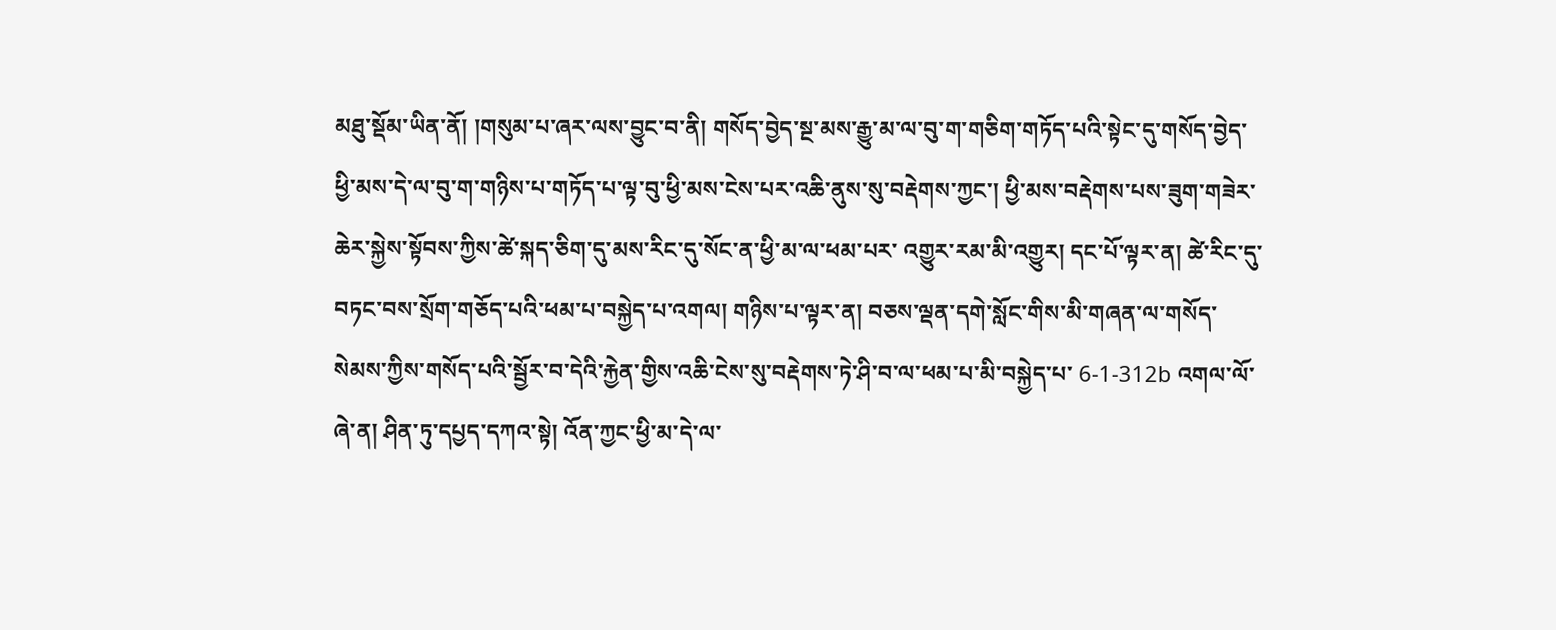མཐུ་སྡོམ་ཡིན་ནོ། །གསུམ་པ་ཞར་ལས་བྱུང་བ་ནི། གསོད་བྱེད་སྔ་མས་རྒྱུ་མ་ལ་བུ་ག་གཅིག་གཏོད་པའི་སྟེང་དུ་གསོད་བྱེད་ཕྱི་མས་དེ་ལ་བུ་ག་གཉིས་པ་གཏོད་པ་ལྟ་བུ་ཕྱི་མས་ངེས་པར་འཆི་ནུས་སུ་བརྡེགས་ཀྱང་། ཕྱི་མས་བརྡེགས་པས་ཟུག་གཟེར་ཆེར་སྐྱེས་སྟོབས་ཀྱིས་ཚེ་སྐད་ཅིག་དུ་མས་རིང་དུ་སོང་ན་ཕྱི་མ་ལ་ཕམ་པར་ འགྱུར་རམ་མི་འགྱུར། དང་པོ་ལྟར་ན། ཚེ་རིང་དུ་བཏང་བས་སྲོག་གཅོད་པའི་ཕམ་པ་བསྐྱེད་པ་འགལ། གཉིས་པ་ལྟར་ན། བཅས་ལྡན་དགེ་སློང་གིས་མི་གཞན་ལ་གསོད་སེམས་ཀྱིས་གསོད་པའི་སྦྱོར་བ་དེའི་རྐྱེན་གྱིས་འཆི་ངེས་སུ་བརྡེགས་ཏེ་ཤི་བ་ལ་ཕམ་པ་མི་བསྐྱེད་པ་ 6-1-312b འགལ་ལོ་ཞེ་ན། ཤིན་ཏུ་དཔྱད་དཀའ་སྟེ། འོན་ཀྱང་ཕྱི་མ་དེ་ལ་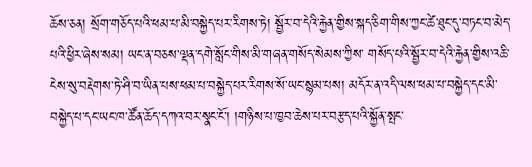ཆོས་ཅན། སྲོག་གཅོད་པའི་ཕམ་པ་མི་བསྐྱེད་པར་རིགས་ཏེ། སྦྱོར་བ་དེའི་རྐྱེན་གྱིས་སྐད་ཅིག་གིས་ཀྱང་ཚེ་ཐུང་དུ་བཏང་བ་མེད་པའི་ཕྱིར་ཞེས་སམ། ཡང་ན་བཅས་ལྡན་དགེ་སློང་གིས་མི་གཞན་གསོད་སེམས་ཀྱིས་ གསོད་པའི་སྦྱོར་བ་དེའི་རྐྱེན་གྱིས་འཆི་ངེས་སུ་བརྡེགས་ཏེ་ཤི་བ་ཡིན་པས་ཕམ་པ་བསྐྱེད་པར་རིགས་སོ་ཡང་སྙམ་པས། མདོར་ན་འདི་ལས་ཕམ་པ་བསྐྱེད་དང་མི་བསྐྱེད་པ་དང་ཡང་ཁ་ཚོན་ཆོད་དཀའ་བར་སྣང་ངོ་། །གཉིས་པ་ཁྱབ་ཆེས་པར་བརྩད་པའི་སྐྱོན་སྤང་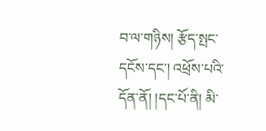བ་ལ་གཉིས། རྩོད་སྤང་ དངོས་དང་། འཕྲོས་པའི་དོན་ནོ། །དང་པོ་ནི། མི་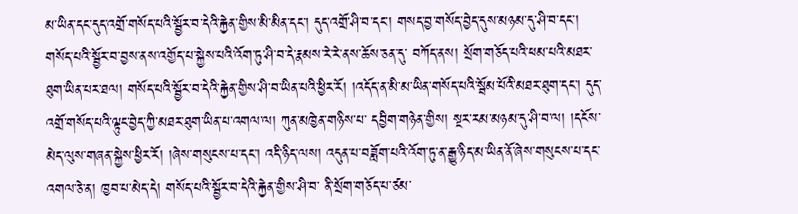མ་ཡིན་དང་དུད་འགྲོ་གསོད་པའི་སྦྱོར་བ་དེའི་རྐྱེན་གྱིས་མི་མིན་དང་། དུད་འགྲོ་ཤི་བ་དང་། གསད་བྱ་གསོད་བྱེད་དུས་མཉམ་དུ་ཤི་བ་དང་། གསོད་པའི་སྦྱོར་བ་བྱས་ནས་འགྱོད་པ་སྐྱེས་པའི་འོག་ཏུ་ཤི་བ་དེ་རྣམས་རེ་རེ་ནས་ཆོས་ཅན་དུ་ བཀོད་ནས། སྲོག་གཅོད་པའི་ཕམ་པའི་མཐར་ཐུག་ཡིན་པར་ཐལ། གསོད་པའི་སྦྱོར་བ་དེའི་རྐྱེན་གྱིས་ཤི་བ་ཡིན་པའི་ཕྱིར་རོ། །འདོད་ན་མི་མ་ཡིན་གསོད་པའི་སྦོམ་པོའི་མཐར་ཐུག་དང་། དུད་འགྲོ་གསོད་པའི་ལྟུང་བྱེད་ཀྱི་མཐར་ཐུག་ཡིན་པ་འགལ་ལ། ཀུན་མཁྱེན་གཉིས་པ་ དབྱིག་གཉེན་གྱིས། སྔར་རམ་མཉམ་དུ་ཤི་བ་ལ། །དངོས་མེད་ལུས་གཞན་སྐྱེས་ཕྱིར་རོ། །ཞེས་གསུངས་པ་དང་། འདི་ཉིད་ལས། འདུན་པ་བཟློག་པའི་འོག་ཏུ་ན་རྒྱུ་ཉིད་མ་ཡིན་ནོ་ཞེས་གསུངས་པ་དང་འགལ་ཅེ་ན། ཁྱབ་པ་མེད་དེ། གསོད་པའི་སྦྱོར་བ་དེའི་རྐྱེན་གྱིས་ཤི་བ་ ནི་སྲོག་གཅོད་པ་ཙམ་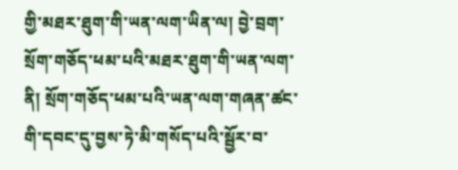གྱི་མཐར་ཐུག་གི་ཡན་ལག་ཡིན་ལ། བྱེ་བྲག་སྲོག་གཅོད་ཕམ་པའི་མཐར་ཐུག་གི་ཡན་ལག་ནི། སྲོག་གཅོད་ཕམ་པའི་ཡན་ལག་གཞན་ཚང་གི་དབང་དུ་བྱས་ཏེ་མི་གསོད་པའི་སྦྱོར་བ་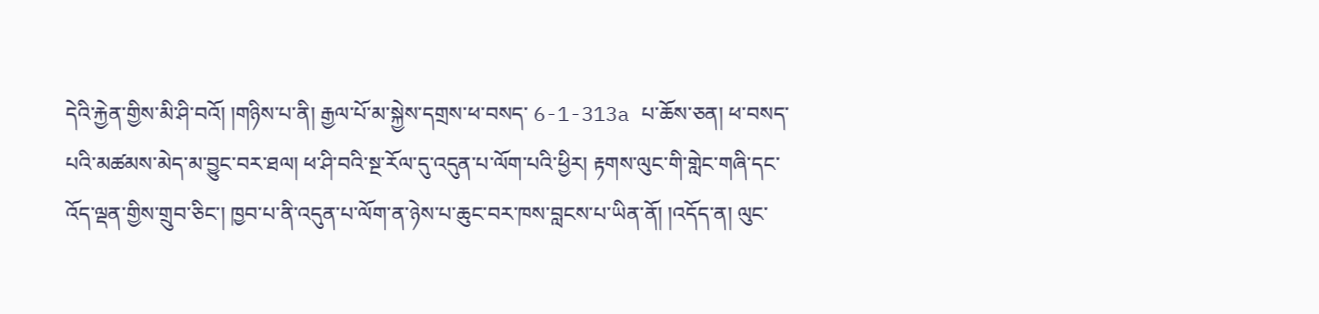དེའི་རྐྱེན་གྱིས་མི་ཤི་བའོ། །གཉིས་པ་ནི། རྒྱལ་པོ་མ་སྐྱེས་དགྲས་ཕ་བསད་ 6-1-313a པ་ཆོས་ཅན། ཕ་བསད་པའི་མཚམས་མེད་མ་བྱུང་བར་ཐལ། ཕ་ཤི་བའི་སྔ་རོལ་དུ་འདུན་པ་ལོག་པའི་ཕྱིར། རྟགས་ལུང་གི་གླེང་གཞི་དང་འོད་ལྡན་གྱིས་གྲུབ་ཅིང་། ཁྱབ་པ་ནི་འདུན་པ་ལོག་ན་ཉེས་པ་ཆུང་བར་ཁས་བླངས་པ་ཡིན་ནོ། །འདོད་ན། ལུང་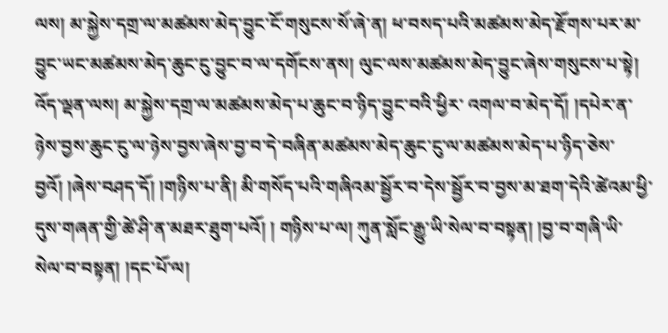ལས། མ་སྐྱེས་དགྲ་ལ་མཚམས་མེད་བྱུང་ངོ་གསུངས་སོ་ཞེ་ན། ཕ་བསད་པའི་མཚམས་མེད་རྫོགས་པར་མ་བྱུང་ཡང་མཚམས་མེད་ཆུང་ངུ་བྱུང་བ་ལ་དགོངས་ནས། ལུང་ལས་མཚམས་མེད་བྱུང་ཞེས་གསུངས་པ་སྟེ། འོད་ལྡན་ལས། མ་སྐྱེས་དགྲ་ལ་མཚམས་མེད་པ་ཆུང་བ་ཉིད་བྱུང་བའི་ཕྱིར་ འགལ་བ་མེད་དོ། །དཔེར་ན་ཉེས་བྱས་ཆུང་ངུ་ལ་ཉེས་བྱས་ཞེས་བྱ་བ་དེ་བཞིན་མཚམས་མེད་ཆུང་ངུ་ལ་མཚམས་མེད་པ་ཉིད་ཅེས་བྱའོ། །ཞེས་བཤད་དོ། །གཉིས་པ་ནི། མི་གསོད་པའི་གཞིའམ་སྦྱོར་བ་དེས་སྦྱོར་བ་བྱས་མ་ཐག་དེའི་ཚེའམ་ཕྱི་དུས་གཞན་གྱི་ཚེ་ཤི་ན་མཐར་ཐུག་པའོ། ། གཉིས་པ་ལ། ཀུན་སློང་རྒྱུ་ཡི་སེལ་བ་བསྟན། །བྱ་བ་གཞི་ཡི་སེལ་བ་བསྟན། །དང་པོ་ལ།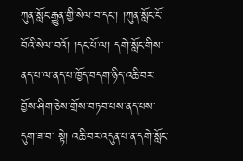ཀུན་སློང་རྒྱུན་གྱི་སེལ་བ་དང་། །ཀུན་སློང་ངོ་བོའི་སེལ་བའོ། །དང་པོ་ལ། དགེ་སློང་གིས་ནད་པ་ལ་ནད་པ་ཁྱོད་བདག་ཉིད་འཆི་བར་བྱོས་ཤིག་ཅེས་གྲོས་བཏབ་པས་ནད་པས་དུག་ཟ་བ་ སྟེ། འཆི་བར་འདུན་པ་ན་དགེ་སློང་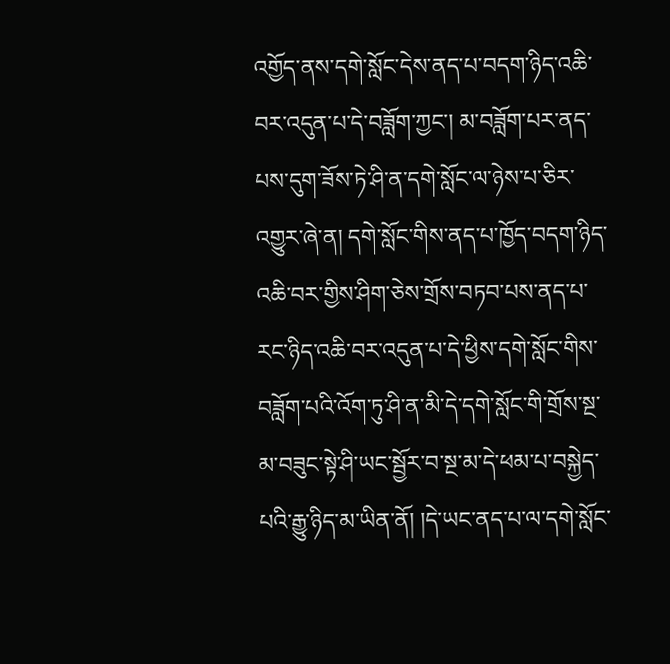འགྱོད་ནས་དགེ་སློང་དེས་ནད་པ་བདག་ཉིད་འཆི་བར་འདུན་པ་དེ་བཟློག་ཀྱང་། མ་བཟློག་པར་ནད་པས་དུག་ཟོས་ཏེ་ཤི་ན་དགེ་སློང་ལ་ཉེས་པ་ཅིར་འགྱུར་ཞེ་ན། དགེ་སློང་གིས་ནད་པ་ཁྱོད་བདག་ཉིད་འཆི་བར་གྱིས་ཤིག་ཅེས་གྲོས་བཏབ་པས་ནད་པ་ རང་ཉིད་འཆི་བར་འདུན་པ་དེ་ཕྱིས་དགེ་སློང་གིས་བཟློག་པའི་འོག་ཏུ་ཤི་ན་མི་དེ་དགེ་སློང་གི་གྲོས་སྔ་མ་བཟུང་སྟེ་ཤི་ཡང་སྦྱོར་བ་སྔ་མ་དེ་ཕམ་པ་བསྐྱེད་པའི་རྒྱུ་ཉིད་མ་ཡིན་ནོ། །དེ་ཡང་ནད་པ་ལ་དགེ་སློང་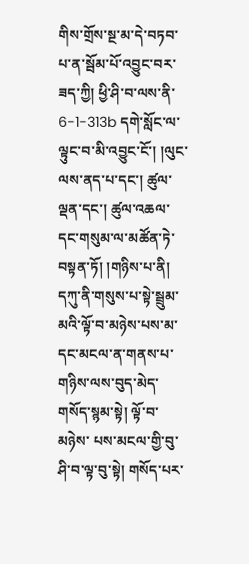གིས་གྲོས་སྔ་མ་དེ་བཏབ་པ་ན་སྦོམ་པོ་འབྱུང་བར་ཟད་ཀྱི། ཕྱི་ཤི་བ་ལས་ནི་ 6-1-313b དགེ་སློང་ལ་ལྟུང་བ་མི་འབྱུང་ངོ་། །ལུང་ལས་ནད་པ་དང་། ཚུལ་ལྡན་དང་། ཚུལ་འཆལ་དང་གསུམ་ལ་མཚོན་ཏེ་བསྟན་ཏོ། །གཉིས་པ་ནི། དཀུ་ནི་གསུས་པ་སྟེ་སྦྲུམ་མའི་ལྟོ་བ་མཉེས་པས་མ་དང་མངལ་ན་གནས་པ་གཉིས་ལས་བུད་མེད་གསོད་སྙམ་སྟེ། ལྟོ་བ་མཉེས་ པས་མངལ་གྱི་བུ་ཤི་བ་ལྟ་བུ་སྟེ། གསོད་པར་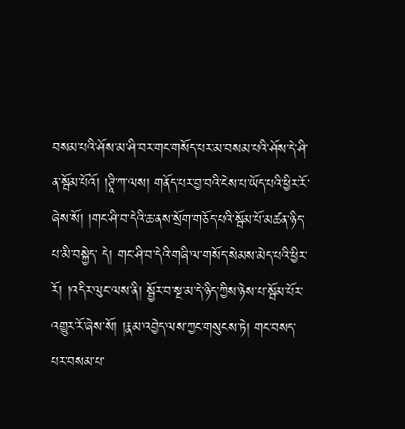བསམ་པའི་ཤོས་མ་ཤི་བར་གང་གསོད་པར་མ་བསམ་པའི་ཤོས་དེ་ཤི་ན་སྦོམ་པོའོ། །ཊཱི་ཀ་ལས། གནོད་པར་བྱ་བའི་ངེས་པ་ཡོད་པའི་ཕྱིར་རོ་ཞེས་སོ། །གང་ཤི་བ་དེའི་ཆ་ནས་སྲོག་གཅོད་པའི་སྦོམ་པོ་མཚན་ཉིད་པ་མི་བསྐྱེད་ དེ། གང་ཤི་བ་དེའི་གཞི་ལ་གསོད་སེམས་མེད་པའི་ཕྱིར་རོ། །འདིར་ལུང་ལས་ནི། སྦྱོར་བ་སྔ་མ་དེ་ཉིད་ཀྱིས་ཉེས་པ་སྦོམ་པོར་འགྱུར་རོ་ཞེས་སོ། །རྣམ་འབྱེད་ལས་ཀྱང་གསུངས་ཏེ། གང་བསད་པར་བསམ་པ་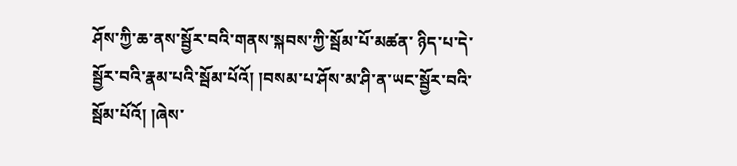ཤོས་ཀྱི་ཆ་ནས་སྦྱོར་བའི་གནས་སྐབས་ཀྱི་སྦོམ་པོ་མཚན་ ཉིད་པ་དེ་སྦྱོར་བའི་རྣམ་པའི་སྦོམ་པོའོ། །བསམ་པ་ཤོས་མ་ཤི་ན་ཡང་སྦྱོར་བའི་སྦོམ་པོའོ། །ཞེས་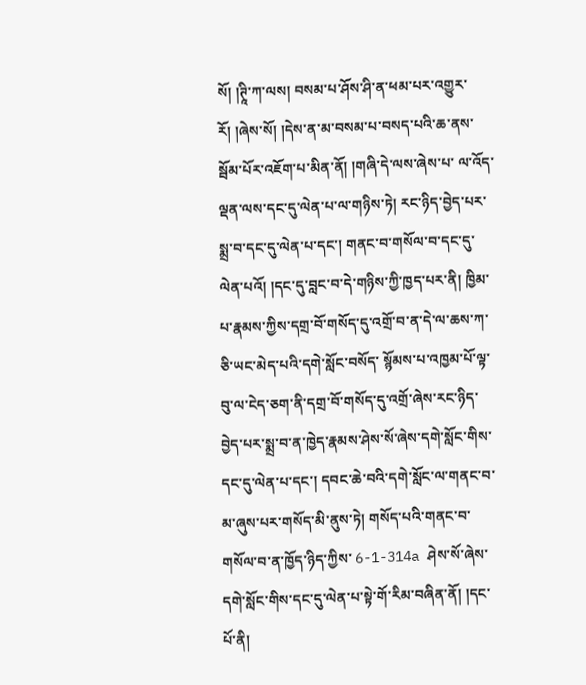སོ། །ཊཱི་ཀ་ལས། བསམ་པ་ཤོས་ཤི་ན་ཕམ་པར་འགྱུར་རོ། །ཞེས་སོ། །དེས་ན་མ་བསམ་པ་བསད་པའི་ཆ་ནས་སྦོམ་པོར་འཇོག་པ་མིན་ནོ། །གཞི་དེ་ལས་ཞེས་པ་ ལ་འོད་ལྡན་ལས་དང་དུ་ལེན་པ་ལ་གཉིས་ཏེ། རང་ཉིད་བྱེད་པར་སྨྲ་བ་དང་དུ་ལེན་པ་དང་། གནང་བ་གསོལ་བ་དང་དུ་ལེན་པའོ། །དང་དུ་བླང་བ་དེ་གཉིས་ཀྱི་ཁྱད་པར་ནི། ཁྱིམ་པ་རྣམས་ཀྱིས་དགྲ་བོ་གསོད་དུ་འགྲོ་བ་ན་དེ་ལ་ཆས་ཀ་ཅི་ཡང་མེད་པའི་དགེ་སློང་བསོད་ སྙོམས་པ་འཁྱམ་པོ་ལྟ་བུ་ལ་ངེད་ཅག་ནི་དགྲ་བོ་གསོད་དུ་འགྲོ་ཞེས་རང་ཉིད་བྱེད་པར་སྨྲ་བ་ན་ཁྱེད་རྣམས་ཤེས་སོ་ཞེས་དགེ་སློང་གིས་དང་དུ་ལེན་པ་དང་། དབང་ཆེ་བའི་དགེ་སློང་ལ་གནང་བ་མ་ཞུས་པར་གསོད་མི་ནུས་ཏེ། གསོད་པའི་གནང་བ་གསོལ་བ་ན་ཁྱོད་ཉིད་ཀྱིས་ 6-1-314a ཤེས་སོ་ཞེས་དགེ་སློང་གིས་དང་དུ་ལེན་པ་སྟེ་གོ་རིམ་བཞིན་ནོ། །དང་པོ་ནི།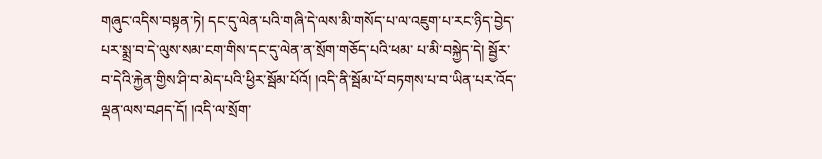གཞུང་འདིས་བསྟན་ཏེ། དང་དུ་ལེན་པའི་གཞི་དེ་ལས་མི་གསོད་པ་ལ་འཇུག་པ་རང་ཉིད་བྱེད་པར་སྨྲ་བ་དེ་ལུས་སམ་ངག་གིས་དང་དུ་ལེན་ན་སྲོག་གཅོད་པའི་ཕམ་ པ་མི་བསྐྱེད་དེ། སྦྱོར་བ་དེའི་རྐྱེན་གྱིས་ཤི་བ་མེད་པའི་ཕྱིར་སྦོམ་པོའོ། །འདི་ནི་སྦོམ་པོ་བཏགས་པ་བ་ཡིན་པར་འོད་ལྡན་ལས་བཤད་དོ། །འདི་ལ་སྲོག་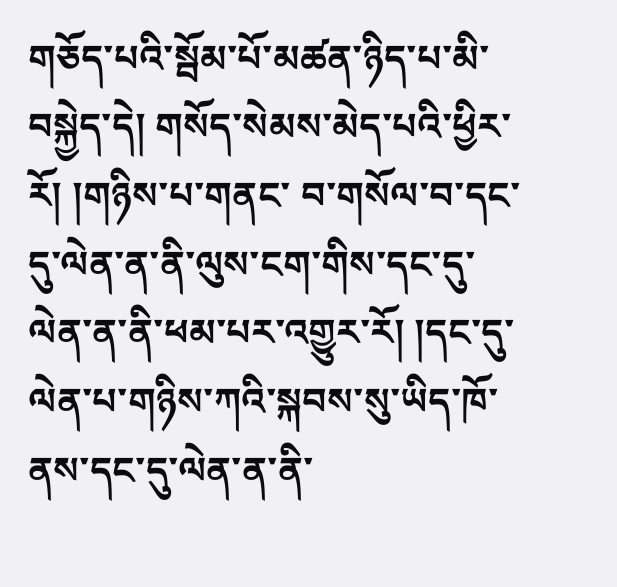གཅོད་པའི་སྦོམ་པོ་མཚན་ཉིད་པ་མི་བསྐྱེད་དེ། གསོད་སེམས་མེད་པའི་ཕྱིར་རོ། །གཉིས་པ་གནང་ བ་གསོལ་བ་དང་དུ་ལེན་ན་ནི་ལུས་ངག་གིས་དང་དུ་ལེན་ན་ནི་ཕམ་པར་འགྱུར་རོ། །དང་དུ་ལེན་པ་གཉིས་ཀའི་སྐབས་སུ་ཡིད་ཁོ་ནས་དང་དུ་ལེན་ན་ནི་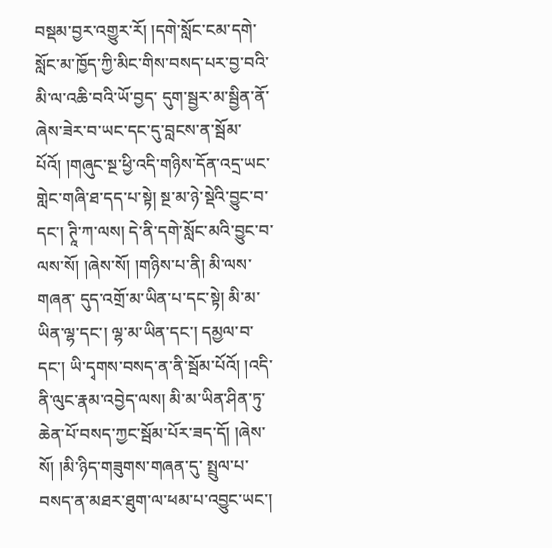བསྡམ་བྱར་འགྱུར་རོ། །དགེ་སློང་ངམ་དགེ་སློང་མ་ཁྱོད་ཀྱི་མིང་གིས་བསད་པར་བྱ་བའི་མི་ལ་འཆི་བའི་ཡོ་བྱད་ དུག་སྦྱར་མ་སྦྱིན་ནོ་ཞེས་ཟེར་བ་ཡང་དང་དུ་བླངས་ན་སྦོམ་པོའོ། །གཞུང་སྔ་ཕྱི་འདི་གཉིས་དོན་འདྲ་ཡང་གླེང་གཞི་ཐ་དད་པ་སྟེ། སྔ་མ་ཉེ་སྡེའི་བྱུང་བ་དང་། ཊཱི་ཀ་ལས། དེ་ནི་དགེ་སློང་མའི་བྱུང་བ་ལས་སོ། །ཞེས་སོ། །གཉིས་པ་ནི། མི་ལས་གཞན་ དུད་འགྲོ་མ་ཡིན་པ་དང་སྟེ། མི་མ་ཡིན་ལྷ་དང་། ལྷ་མ་ཡིན་དང་། དམྱལ་བ་དང་། ཡི་དྭགས་བསད་ན་ནི་སྦོམ་པོའོ། །འདི་ནི་ལུང་རྣམ་འབྱེད་ལས། མི་མ་ཡིན་ཤིན་ཏུ་ཆེན་པོ་བསད་ཀྱང་སྦོམ་པོར་ཟད་དོ། །ཞེས་སོ། །མི་ཉིད་གཟུགས་གཞན་དུ་ སྤྲུལ་པ་བསད་ན་མཐར་ཐུག་ལ་ཕམ་པ་འབྱུང་ཡང་།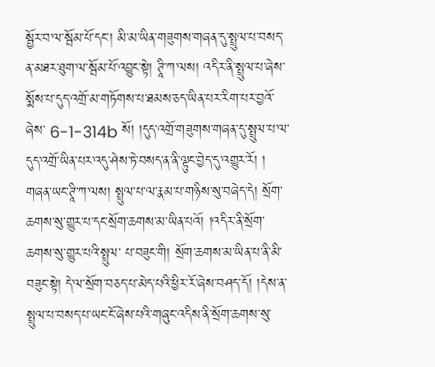སྦྱོར་བ་ལ་སྦོམ་པོ་དང་། མི་མ་ཡིན་གཟུགས་གཞན་དུ་སྤྲུལ་པ་བསད་ན་མཐར་ཐུག་ལ་སྦོམ་པོ་འབྱུང་སྟེ། ཊཱི་ཀ་ལས། འདིར་ནི་སྤྲུལ་པ་ཞེས་སྨོས་པ་དུད་འགྲོ་མ་གཏོགས་པ་ཐམས་ཅད་ཡིན་པར་རིག་པར་བྱའོ་ཞེས་ 6-1-314b སོ། །དུད་འགྲོ་གཟུགས་གཞན་དུ་སྤྲུལ་པ་ལ་དུད་འགྲོ་ཡིན་པར་འདུ་ཤེས་ཏེ་བསད་ན་ནི་ལྟུང་བྱེད་དུ་འགྱུར་རོ། ། གཞན་ཡང་ཊཱི་ཀ་ལས། སྤྲུལ་པ་ལ་རྣམ་པ་གཉིས་སུ་བཞེད་དེ། སྲོག་ཆགས་སུ་གྱུར་པ་དང་སྲོག་ཆགས་མ་ཡིན་པའོ། །འདིར་ནི་སྲོག་ཆགས་སུ་གྱུར་པའི་སྤྲུལ་ པ་བཟུང་གི། སྲོག་ཆགས་མ་ཡིན་པ་ནི་མི་བཟུང་སྟེ། དེ་ལ་སྲོག་བཅད་པ་མེད་པའི་ཕྱིར་རོ་ཞེས་བཤད་དོ། །དེས་ན་སྤྲུལ་པ་བསད་པ་ཡང་ངོ་ཞེས་པའི་གཞུང་འདིས་ནི་སྲོག་ཆགས་སུ་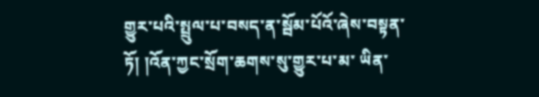གྱུར་པའི་སྤྲུལ་པ་བསད་ན་སྦོམ་པོའོ་ཞེས་བསྟན་ཏོ། །འོན་ཀྱང་སྲོག་ཆགས་སུ་གྱུར་པ་མ་ ཡིན་